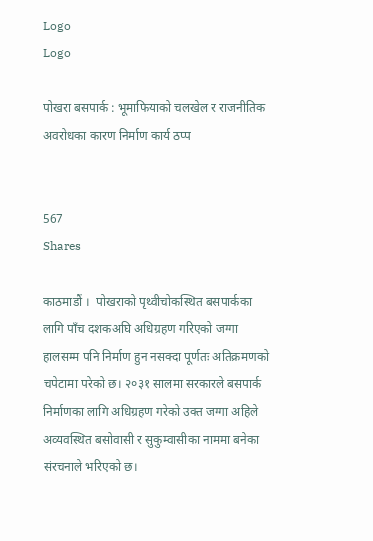Logo
Logo

पोखरा बसपार्क : भूमाफियाको चलखेल र राजनीतिक अवरोधका कारण निर्माण कार्य ठप्प


567
Shares

काठमाडौं ।  पोखराको पृथ्वीचोकस्थित बसपार्कका लागि पाँच दशकअघि अधिग्रहण गरिएको जग्गा हालसम्म पनि निर्माण हुन नसक्दा पूर्णतः अतिक्रमणको चपेटामा परेको छ। २०३१ सालमा सरकारले बसपार्क निर्माणका लागि अधिग्रहण गरेको उक्त जग्गा अहिले अव्यवस्थित बसोवासी र सुकुम्वासीका नाममा बनेका संरचनाले भरिएको छ।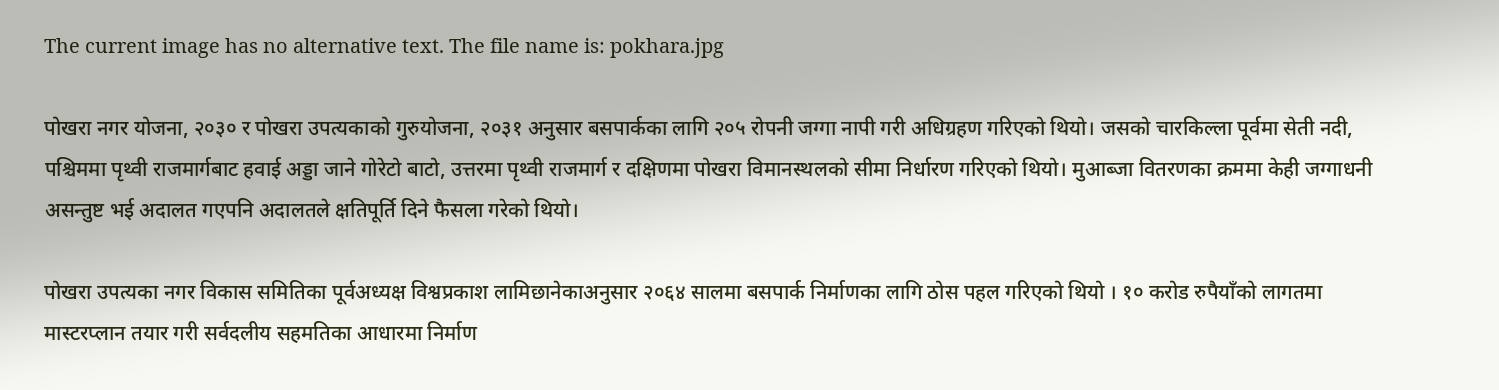The current image has no alternative text. The file name is: pokhara.jpg

पोखरा नगर योजना, २०३० र पोखरा उपत्यकाको गुरुयोजना, २०३१ अनुसार बसपार्कका लागि २०५ रोपनी जग्गा नापी गरी अधिग्रहण गरिएको थियो। जसको चारकिल्ला पूर्वमा सेती नदी, पश्चिममा पृथ्वी राजमार्गबाट हवाई अड्डा जाने गोरेटो बाटो, उत्तरमा पृथ्वी राजमार्ग र दक्षिणमा पोखरा विमानस्थलको सीमा निर्धारण गरिएको थियो। मुआब्जा वितरणका क्रममा केही जग्गाधनी असन्तुष्ट भई अदालत गएपनि अदालतले क्षतिपूर्ति दिने फैसला गरेको थियो।

पोखरा उपत्यका नगर विकास समितिका पूर्वअध्यक्ष विश्वप्रकाश लामिछानेकाअनुसार २०६४ सालमा बसपार्क निर्माणका लागि ठोस पहल गरिएको थियो । १० करोड रुपैयाँको लागतमा मास्टरप्लान तयार गरी सर्वदलीय सहमतिका आधारमा निर्माण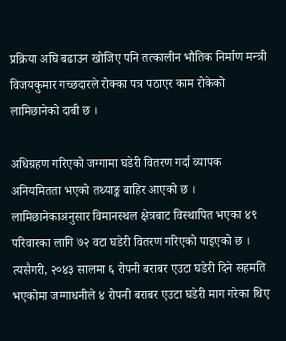प्रक्रिया अघि बढाउन खोजिए पनि तत्कालीन भौतिक निर्माण मन्त्री विजयकुमार गच्छदारले रोक्का पत्र पठाएर काम रोकेको लामिछानेको दाबी छ ।

अधिग्रहण गरिएको जग्गामा घडेरी वितरण गर्दा व्यापक अनियमितता भएको तथ्याङ्क बाहिर आएको छ । लामिछानेकाअनुसार विमानस्थल क्षेत्रबाट विस्थापित भएका ४९ परिवारका लागि ७२ वटा घडेरी वितरण गरिएको पाइएको छ । त्यसैगरी, २०४३ सालमा ६ रोपनी बराबर एउटा घडेरी दिने सहमति भएकोमा जग्गाधनीले ४ रोपनी बराबर एउटा घडेरी माग गरेका थिए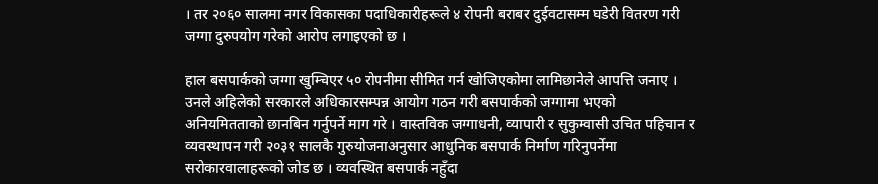। तर २०६० सालमा नगर विकासका पदाधिकारीहरूले ४ रोपनी बराबर दुईवटासम्म घडेरी वितरण गरी जग्गा दुरुपयोग गरेको आरोप लगाइएको छ ।

हाल बसपार्कको जग्गा खुम्चिएर ५० रोपनीमा सीमित गर्न खोजिएकोमा लामिछानेले आपत्ति जनाए । उनले अहिलेको सरकारले अधिकारसम्पन्न आयोग गठन गरी बसपार्कको जग्गामा भएको अनियमितताको छानबिन गर्नुपर्ने माग गरे । वास्तविक जग्गाधनी, व्यापारी र सुकुम्वासी उचित पहिचान र व्यवस्थापन गरी २०३१ सालकै गुरुयोजनाअनुसार आधुनिक बसपार्क निर्माण गरिनुपर्नेमा सरोकारवालाहरूको जोड छ । व्यवस्थित बसपार्क नहुँदा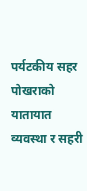पर्यटकीय सहर पोखराको यातायात व्यवस्था र सहरी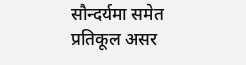सौन्दर्यमा समेत प्रतिकूल असर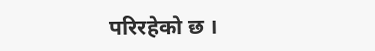परिरहेको छ ।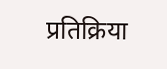प्रतिक्रिया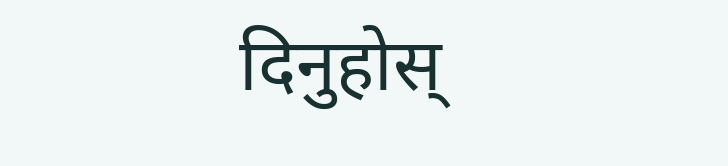दिनुहोस्